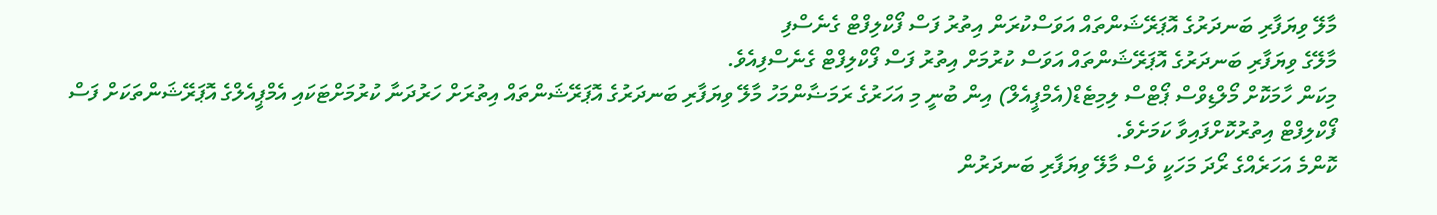މާލޭ ވިޔަފާރި ބަނދަރުގެ އޮޕަރޭޝަންތައް އަވަސްކުރަން އިތުރު ފަސް ފޯކްލިފްޓް ގެނެސްފި
މާލޭގެ ވިޔަފާރި ބަނދަރުގެ އޮޕަރޭޝަންތައް އަވަސް ކުރުމަށް އިތުރު ފަސް ފޯކްލިފްޓް ގެނެސްފިއެވެ.
މިކަން ހާމަކޮށް މޯލްޑިވްސް ޕޯޓްސް ލިމިޓެޑް(އެމްޕީއެލް) އިން ބުނީ މި އަހަރުގެ ރަމަޟާންމަހު މާލޭ ވިޔަފާރި ބަނދަރުގެ އޮޕަރޭޝަންތައް އިތުރަށް ހަރުދަނާ ކުރުމަށްޓަކައި އެމްޕީއެލްގެ އޮޕަރޭޝަންތަކަށް ފަސް ފޯކްލިފްޓް އިތުރުކޮށްފައިވާ ކަމަށެވެ.
ކޮންމެ އަހަރެއްގެ ރޯދަ މަހަކީ ވެސް މާލޭ ވިޔަފާރި ބަނދަރުން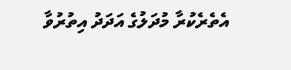އެތެރެކުރާ މުދަލުގެ އަދަދު އިތުރުވާ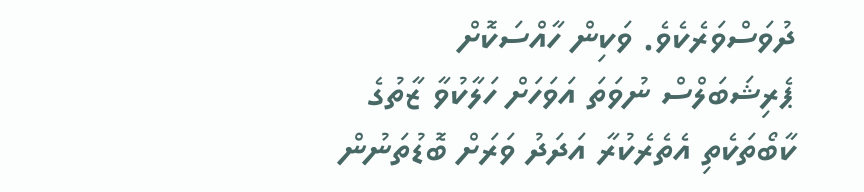ދުވަސްވަރެކެވެ. ވަކިން ހާއްސަކޮށް ޕެރިޝަބަލްސް ނުވަތަ އަވަހަށް ހަލާކުވާ ޒާތުގެ ކާބޯތަކެތި އެތެރެކުރާ އަދަދު ވަރަށް ބޮޑުތަނުން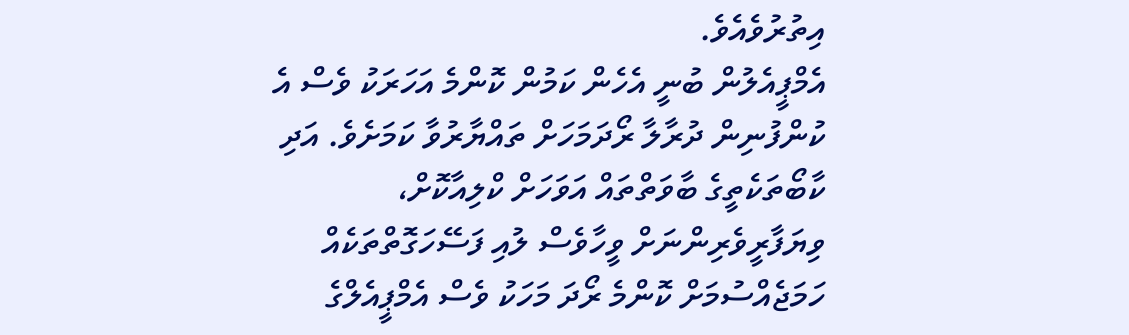އިތުރުވެއެވެ.
އެމްޕީއެލުން ބުނީ އެހެން ކަމުން ކޮންމެ އަހަރަކު ވެސް އެ ކުންފުނިން ދުރާލާ ރޯދަމަހަށް ތައްޔާރުވާ ކަމަށެވެ. އަދި ކާބޯތަކެތީގެ ބާވަތްތައް އަވަހަށް ކްލިއާކޮށް، ވިޔަފާރީވެރިންނަށް ވީހާވެސް ލުއި ފަސޭހަގޮތްތަކެއް ހަމަޖެއްސުމަށް ކޮންމެ ރޯދަ މަހަކު ވެސް އެމްޕީއެލްގެ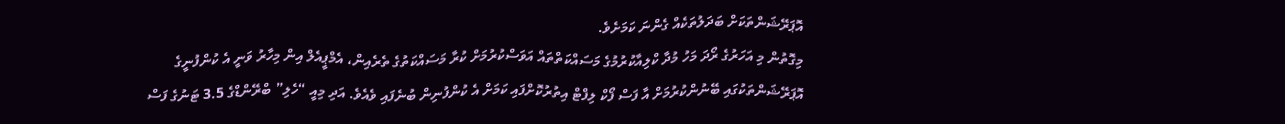އޮޕަރޭޝަންތަކަށް ބަދަލުތަކެއް ގެންނަ ކަމަށެވެ.
މިގޮތުން މި އަހަރުގެ ރޯދަ މަހު މުދާ ކްލިއާކުރުމުގެ މަސައްކަތްތައް އަވަސްކުރުމަށް ކުރާ މަސައްކަތުގެ ތެރެއިން، އެމްޕީއެލް އިން މިހާރު ވަނީ އެ ކުންފުނީގެ އޮޕަރޭޝަންތަކުގައި ބޭނުންކުރުމަށް އާ ފަސް ފޯކް ލިފްޓް އިތުރުކޮށްފައި ކަމަށް އެ ކުންފުނިން ބުނެފައި ވެއެވެ. އަދި މިއީ “ހެލި” ބްރޭންޑްގެ 3.5 ޓަނުގެ ފަސް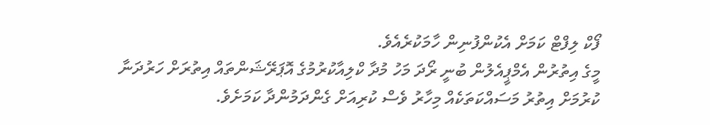ފޯކް ލިފްޓް ކަމަށް އެކުންފުނިން ހާމަކުރެއެވެ.
މީގެ އިތުރުން އެމްޕީއެލުން ބުނީ ރޯދަ މަހު މުދާ ކްލިއާކުރުމުގެ އޮޕަރޭޝަންތައް އިތުރަށް ހަރުދަނާ ކުރުމަށް އިތުރު މަސައްކަތަކެއް މިހާރު ވެސް ކުރިއަށް ގެންދަމުންދާ ކަމަށެވެ.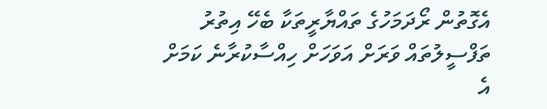އެގޮތުން ރޯދަމަހުގެ ތައްޔާރީތަކާ ބެހޭ އިތުރު ތަފްސީލުތައް ވަރަށް އަވަހަށް ހިއްސާކުރާނެ ކަމަށް އެ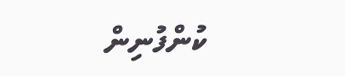ކުންފުނިން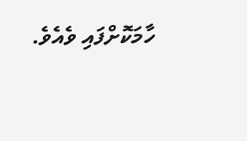ހާމަކޮށްފައި ވެއެވެ.